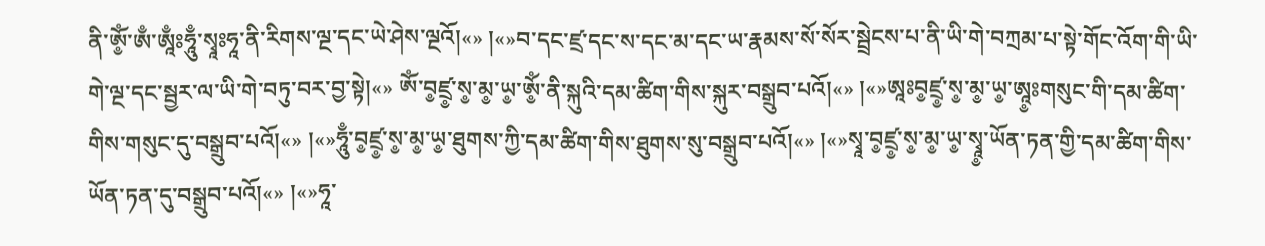ནི་ཨོཾ༵་ཨྃ་ཨཱྃཿཧཱུྃ་སྭཱཿཧཱ་ནི་རིགས་ལྔ་དང་ཡེ་ཤེས་ལྔའོ།«» །«»བ་དང་ཛྲ་དང་ས་དང་མ་དང་ཡ་རྣམས་སོ་སོར་སྦྲེངས་པ་ནི་ཡི་གེ་བཀྲམ་པ་སྟེ་གོང་འོག་གི་ཡི་གེ་ལྔ་དང་སྦྱར་ལ་ཡི་གེ་བཏུ་བར་བྱ་སྟེ།«» ཨོཾ་བ༵ཛྲ༵་ས༵་མ༵་ཡ༵་ཨོཾ༵་ནི་སྐུའི་དམ་ཚིག་གིས་སྐུར་བསྒྲུབ་པའོ།«» །«»ཨཱཿབ༵ཛྲ༵་ས༵་མ༵་ཡ༵་ཨཱ༵ཿགསུང་གི་དམ་ཚིག་གིས་གསུང་དུ་བསྒྲུབ་པའོ།«» །«»ཧཱུྃ་བ༵ཛྲ༵་ས༵་མ༵་ཡ༵་ཐུགས་ཀྱི་དམ་ཚིག་གིས་ཐུགས་སུ་བསྒྲུབ་པའོ།«» །«»སྭཱ་བ༵ཛྲ༵་ས༵་མ༵་ཡ༵་སྭཱ༵་ཡོན་ཏན་གྱི་དམ་ཚིག་གིས་ཡོན་ཏན་དུ་བསྒྲུབ་པའོ།«» །«»ཧཱ་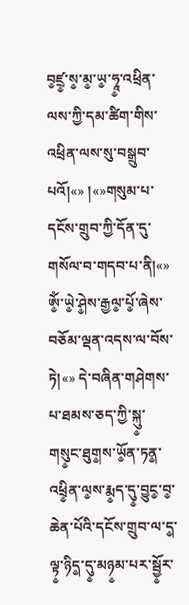བ༵ཛྲ༵་ས༵་མ༵་ཡ༵་ཧཱ༵་འཕྲིན་ལས་ཀྱི་དམ་ཚིག་གིས་འཕྲིན་ལས་སུ་བསྒྲུབ་པའོ།«» །«»གསུམ་པ་དངོས་གྲུབ་ཀྱི་དོན་དུ་གསོལ་བ་གདབ་པ་ནི།«» ཨོཾ༵་ཡེ༵་ཤེ༵ས་རྒྱལ༵་པོ༵་ཞེས་བཅོམ་ལྡན་འདས་ལ་བོས་ཏེ།«» དེ་བཞིན་གཤེགས་པ་ཐམས་ཅད་ཀྱི་སྐུ༵་གསུ༵ང་ཐུག༵ས་ཡོ༵ན་ཏན༵་འཕྲི༵ན་ལ༵ས་རྨ༵ད་དུ༵་བྱུང༵་བ༵་ཆེན་པོའི་དངོས་གྲུབ་ལ་ད༵་ལྟ༵་ཉིད༵་དུ༵་མཉ༵མ་པར་སྦྱོ༵ར་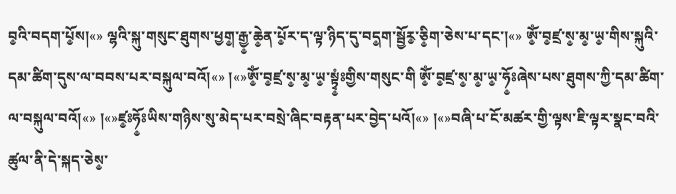བ༵འི་བདག་པོ༵ས།«» ལྷའི་སྐུ་གསུང་ཐུགས་ཕྱག༵་རྒྱ༵་ཆེ༵ན་པོ༵ར་ད་ལྟ་ཉིད་དུ་བད༵ག་སྦྱོར༵་ཅི༵ག་ཅེས་པ་དང་།«» ཨོཾ༵་བ༵ཛྲ་ས༵་མ༵་ཡ༵་གིས་སྐུའི་དམ་ཚིག་དུས་ལ་བབས་པར་བསྐུལ་བའོ།«» །«»ཨོཾ༵་བ༵ཛྲ་ས༵་མ༵་ཡ༵་སྟྭཾ༵ཿགྱིས་གསུང་གི ཨོཾ༵་བ༵ཛྲ་ས༵་མ༵་ཡ༵་ཧོ༵ཿཞེས་པས་ཐུགས་ཀྱི་དམ་ཚིག་ལ་བསྐུལ་བའོ།«» །«»ཛ༵ཿཧོ༵ཿཡིས་གཉིས་སུ་མེད་པར་བསྲེ་ཞིང་བརྟན་པར་བྱེད་པའོ།«» །«»བཞི་པ་ངོ་མཚར་གྱི་ལྟས་ཇི་ལྟར་སྣང་བའི་ཚུལ་ནི་དེ་སྐད་ཅེས༵་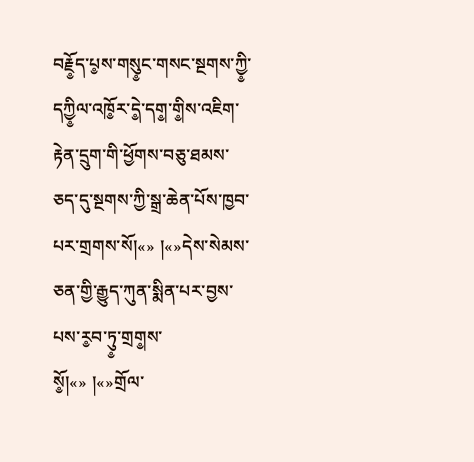བརྗོ༵ད་པ༵ས་གསུ༵ང་གསང་སྔགས་ཀྱི༵་དཀྱི༵ལ་འཁོ༵ར་དེ༵་དག༵་གི༵ས་འཇིག་རྟེན་དྲུག་གི་ཕྱོགས་བཅུ་ཐམས་ཅད་དུ་སྔགས་ཀྱི་སྒྲ་ཆེན་པོས་ཁྱབ་པར་གྲགས་སོ།«» །«»དེས་སེམས་ཅན་གྱི་རྒྱུད་ཀུན་སྨིན་པར་བྱས་པས་ར༵བ་ཏུ༵་གྲག༵ས་སོ༵།«» །«»གྲོལ་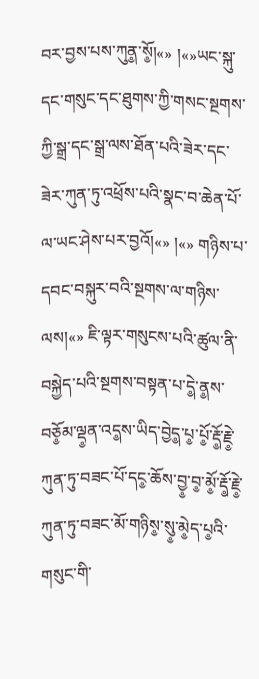བར་བྱས་པས་ཀུན༵་སོ༵།«» །«»ཡང་སྐུ་དང་གསུང་དང་ཐུགས་ཀྱི་གསང་སྔགས་ཀྱི་སྒྲ་དང་སྒྲ་ལས་ཐོན་པའི་ཟེར་དང་ཟེར་ཀུན་ཏུ་འཕྲོས་པའི་སྣང་བ་ཆེན་པོ་ལ་ཡང་ཤེས་པར་བྱའོ།«» །«» གཉིས་པ་དབང་བསྐུར་བའི་སྔགས་ལ་གཉིས་ལས།«» ཇི་ལྟར་གསུངས་པའི་ཚུལ་ནི་བསྐྱེད་པའི་སྔགས་བསྟན་པ་དེ༵་ན༵ས་བཅོ༵མ་ལྡ༵ན་འད༵ས་ཡིད་བྱེད༵་པ༵་པོ༵་རྡོ༵་རྗེ༵་ཀུན་ཏུ་བཟང་པོ་དང༵་ཆོས་བྱ༵་བ༵་མོ༵་རྡོ༵་རྗེ༵་ཀུན་ཏུ་བཟང་མོ་གཉིས༵་སུ༵་མེ༵ད་པ༵འི་གསུང་གི་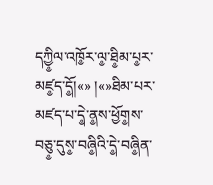དཀྱི༵ལ་འཁོ༵ར་ལ༵་ཐི༵མ་པ༵ར་མཛ༵ད་དོ༵།«» །«»ཐིམ་པར་མཛད་པ་དེ༵་ན༵ས་ཕྱོག༵ས་བཅུ༵་དུས༵་བཞི༵འི་དེ༵་བཞི༵ན་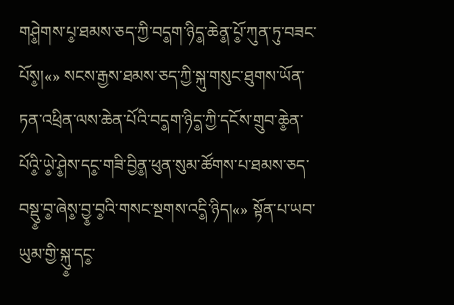གཤེ༵གས་པ༵་ཐམས་ཅད་ཀྱི་བད༵ག་ཉིད༵་ཆེན༵་པོ༵་ཀུན་ཏུ་བཟང་པོས༵།«» སངས་རྒྱས་ཐམས་ཅད་ཀྱི་སྐུ་གསུང་ཐུགས་ཡོན་ཏན་འཕྲིན་ལས་ཆེན་པོའི་བད༵ག་ཉིད༵་ཀྱི་དངོས་གྲུབ་ཆེ༵ན་པོའི༵་ཡེ༵་ཤེ༵ས་དང༵་གཟི་བྱིན༵་ཕུན་སུམ་ཚོགས་པ་ཐམས་ཅད་བསྡུ༵་བ༵་ཞེས༵་བྱ༵་བ༵འི་གསང་སྔགས་འདི༵་ཉིད།«» སྟོན་པ་ཡབ་ཡུམ་གྱི་སྐུ༵་དང༵་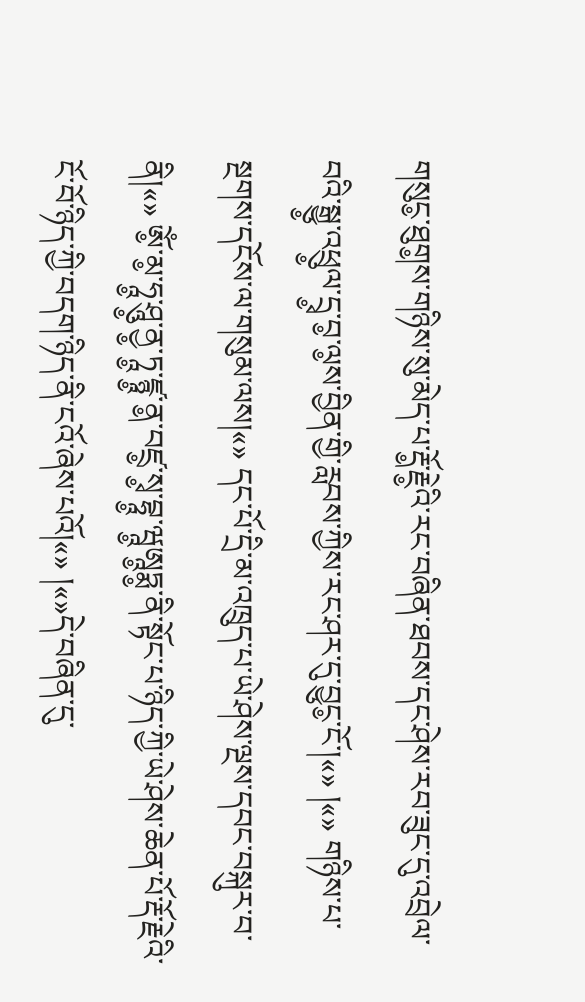གསུང༵་ཐུག༵ས་གཉིས་སུ་མེད་པ་རྡོ༵་རྗེ༵འི་རང་བཞིན་ཐབས་དང་ཤེས་རབ་ཟུང་དུ་འབྲེལ་བའི་སྒྱུ༵་འཕྲུ༵ལ་དྲྭ༵་བ༵་ལ༵ས་བྱིན་གྱི་རླབས་ཀྱིས་རང་ཤར་དུ་བྱུང༵་ངོ་།«» །«» གཉིས་པ་སྔགས་དངོས་ལ་གསུམ་ལས།«» དང་པོ་དྲི་མ་འཁྲུད་པ་ཡེ་ཤེས་ལྔས་དབང་བསྐུར་བ་ནི།«» ཨོཾ༵་མ༵་ཧཱ༵་ཤཱུ༵་ནྱ༵་ཏཱ༵་ཛྙཱ༵་ན༵་བཛྲ༵་སྭ༵་བྷཱ༵་ཝཱ༵ཨཱ༵ཏྨ༵་ནི་སྟོང་པ་ཉིད་ཀྱི་ཡེ་ཤེས་ཆེན་པོ་རྡོ་རྗེའི་ངོ་བོ་ཉིད་ཀྱི་བདག་ཉིད་ནི་ངའོ་ཞེས་པའོ།«» །«»དེ་བཞིན་དུ་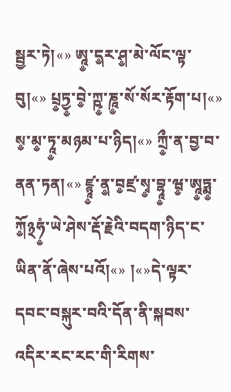སྦྱར་ཏེ།«» ཨཱ༵་ད༵ར་ཤ༵་མེ་ལོང་ལྟ་བུ།«» པྲ༵ཏྱ༵་བེ༵་ཀྵ༵་ཎཱ༵་སོ་སོར་རྟོག་པ།«» ས༵་མ༵་ཏཱ༵་མཉམ་པ་ཉིད།«» ཀྲྀ༵་ན་བྱ་བ་ནན་ཏན།«» ཛྙཱ༵་ན༵་བ༵ཛྲ་སྭ༵་བྷཱ༵་ཝ༵་ཨཱ༵ཏྨ༵་ཀོ༵྅ཧཾ༵་ཡེ་ཤེས་རྡོ་རྗེའི་བདག་ཉིད་ང་ཡིན་ནོ་ཞེས་པའོ།«» །«»དེ་ལྟར་དབང་བསྐུར་བའི་དོན་ནི་སྐབས་འདིར་རང་རང་གི་རིགས་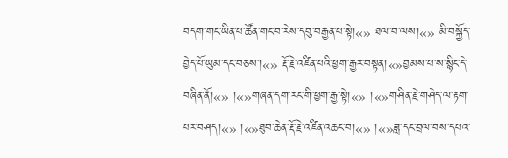བདག་གང་ཡིན་པ་ཚོན་གང་བ་རེས་དབུ་བརྒྱན་པ་སྟེ།«» ཐལ་བ་ལས།«» མི་བསྐྱོད་བྱེད་པོ་ཡུམ་དང་བཅས་།«» རྡོ་རྗེ་འཛིན་པའི་ཕྱག་རྒྱར་བསྟན།«»བྱམས་པ་ས་སྙིང་དེ་བཞིན་ནོ།«» །«»གཞན་དག་རང་གི་ཕྱག་རྒྱ་སྟེ།«» །«»གཤིན་རྗེ་གཤེད་ལ་རྟག་པར་བཤད།«» །«»ཐུབ་ཆེན་རྡོ་རྗེ་འཛིན་འཆང་བ།«» །«»ཟླ་དང་བྲལ་བས་དཔའ་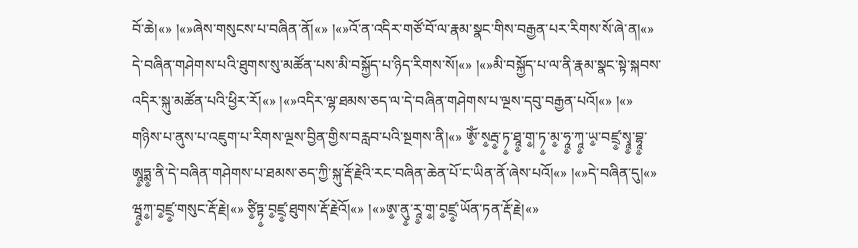བོ་ཆེ།«» །«»ཞེས་གསུངས་པ་བཞིན་ནོ།«» །«»འོ་ན་འདིར་གཙོ་བོ་ལ་རྣམ་སྣང་གིས་བརྒྱན་པར་རིགས་སོ་ཞེ་ན།«» དེ་བཞིན་གཤེགས་པའི་ཐུགས་སུ་མཚོན་པས་མི་བསྐྱོད་པ་ཉིད་རིགས་སོ།«» །«»མི་བསྐྱོད་པ་ལ་ནི་རྣམ་སྣང་སྟེ་སྐབས་འདིར་སྐུ་མཚོན་པའི་ཕྱིར་རོ།«» །«»འདིར་ལྷ་ཐམས་ཅད་ལ་དེ་བཞིན་གཤེགས་པ་ལྔས་དབུ་བརྒྱན་པའོ།«» །«» གཉིས་པ་ནུས་པ་འཇུག་པ་རིགས་ལྔས་བྱིན་གྱིས་བརླབ་པའི་སྔགས་ནི།«» ཨོཾ༵་ས༵རྦ༵་ཏ༵་ཐཱ༵་ག༵་ཏ༵་མ༵་ཧཱ༵་ཀཱ༵་ཡ༵་བཛྲ༵་སྭཱ༵་བྷཱ༵་ཨཱ༵ཏྨ༵་ནི་དེ་བཞིན་གཤེགས་པ་ཐམས་ཅད་ཀྱི་སྐུ་རྡོ་རྗེའི་རང་བཞིན་ཆེན་པོ་ང་ཡིན་ནོ་ཞེས་པའོ།«» །«»དེ་བཞིན་དུ།«» ཝཱ༵ཀ༵་བ༵ཛྲ༵་གསུང་རྡོ་རྗེ།«» ཙི༵ཏྟ༵་བ༵ཛྲ༵་ཐུགས་རྡོ་རྗེའོ།«» །«»ཨ༵་ནུ༵་རཱ༵་ག༵་བ༵ཛྲ༵་ཡོན་ཏན་རྡོ་རྗེ།«»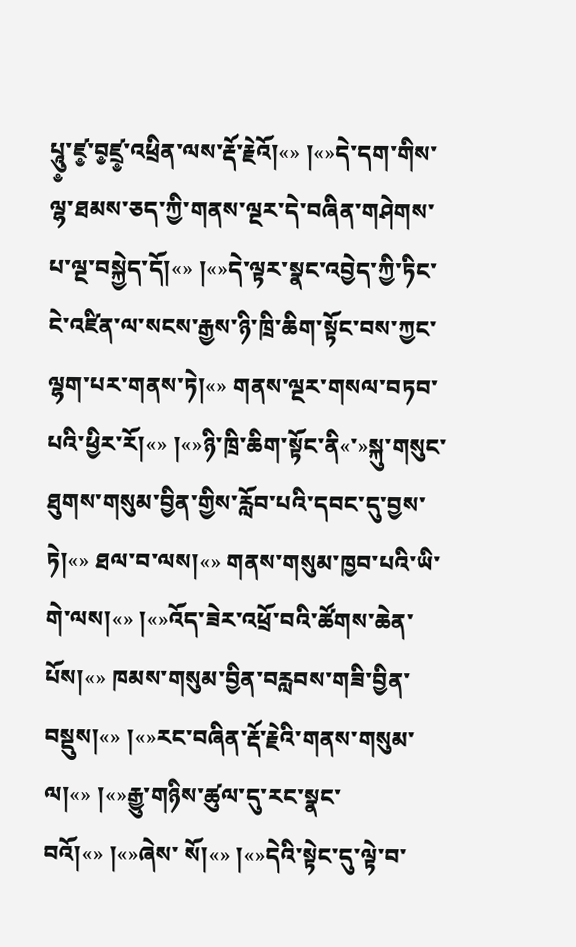པཱུ༵་ཛ༵་བ༵ཛྲ༵་འཕྲིན་ལས་རྡོ་རྗེའོ།«» །«»དེ་དག་གིས་ལྷ་ཐམས་ཅད་ཀྱི་གནས་ལྔར་དེ་བཞིན་གཤེགས་པ་ལྔ་བསྐྱེད་དོ།«» །«»དེ་ལྟར་སྣང་འབྱེད་ཀྱི་ཏིང་ངེ་འཛིན་ལ་སངས་རྒྱས་ཉི་ཁྲི་ཆིག་སྟོང་བས་ཀྱང་ལྷག་པར་གནས་ཏེ།«» གནས་ལྔར་གསལ་བཏབ་པའི་ཕྱིར་རོ།«» །«»ཉི་ཁྲི་ཆིག་སྟོང་ནི«་»སྐུ་གསུང་ཐུགས་གསུམ་བྱིན་གྱིས་རློབ་པའི་དབང་དུ་བྱས་ཏེ།«» ཐལ་བ་ལས།«» གནས་གསུམ་ཁྱབ་པའི་ཡི་གེ་ལས།«» །«»འོད་ཟེར་འཕྲོ་བའི་ཚོགས་ཆེན་པོས།«» ཁམས་གསུམ་བྱིན་བརླབས་གཟི་བྱིན་བསྡུས།«» །«»རང་བཞིན་རྡོ་རྗེའི་གནས་གསུམ་ལ།«» །«»རྒྱུ་གཉིས་ཚུལ་དུ་རང་སྣང་བའོ།«» །«»ཞེས་ སོ།«» །«»དེའི་སྟེང་དུ་ལྟེ་བ་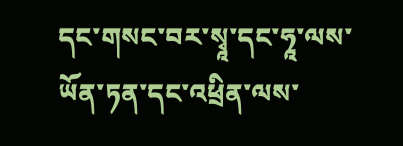དང་གསང་བར་སྭཱ་དང་ཧཱ་ལས་ཡོན་ཏན་དང་འཕྲིན་ལས་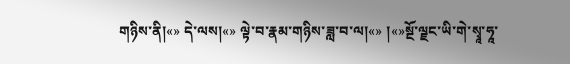གཉིས་ནི།«» དེ་ལས།«» ལྟེ་བ་རྣམ་གཉིས་ཟླ་བ་ལ།«» །«»སྔོ་ལྗང་ཡི་གེ་སྭཱ་ཧཱ་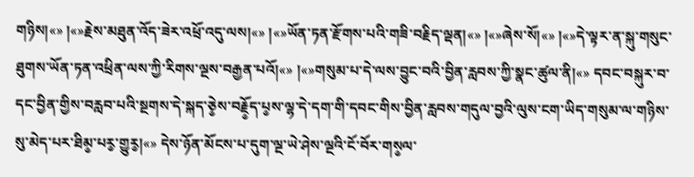གཉིས།«» །«»རྗེས་མཐུན་འོད་ཟེར་འཕྲོ་འདུ་ལས།«» །«»ཡོན་ཏན་རྫོགས་པའི་གཟི་བརྗིད་ལྡན།«» །«»ཞེས་སོ།«» །«»དེ་ལྟར་ན་སྐུ་གསུང་ཐུགས་ཡོན་ཏན་འཕྲིན་ལས་ཀྱི་རིགས་ལྔས་བརྒྱན་པའོ།«» །«»གསུམ་པ་དེ་ལས་བྱུང་བའི་བྱིན་རླབས་ཀྱི་སྣང་ཚུལ་ནི།«» དབང་བསྐུར་བ་དང་བྱིན་གྱིས་བརླབ་པའི་སྔགས་དེ་སྐད་ཅེ༵ས་བརྗོ༵ད་པ༵ས་ལྷ་དེ་དག་གི་དབང་གིས་བྱིན་རླབས་གདུལ་བྱའི་ལུས་ངག་ཡིད་གསུམ་ལ་གཉིས་སུ་མེད་པར་ཐིམ༵་པར༵་གྱུར༵།«» དེས་ཉོན་མོངས་པ་དུག་ལྔ་ཡེ་ཤེས་ལྔའི་ངོ་བོར་གས༵ལ་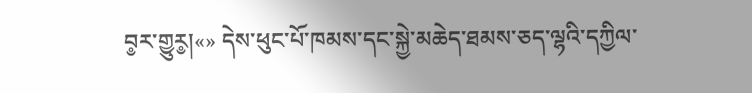བ༵ར་གྱུར༵།«» དེས་ཕུང་པོ་ཁམས་དང་སྐྱེ་མཆེད་ཐམས་ཅད་ལྷའི་དཀྱིལ་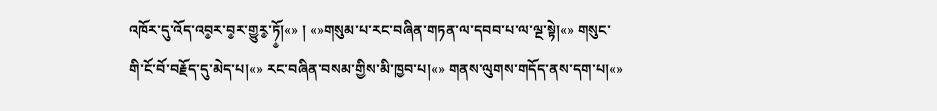འཁོར་དུ་འོད་འབ༵ར་བ༵ར་གྱུར༵་ཏོ༵།«» ། «»གསུམ་པ་རང་བཞིན་གཏན་ལ་དབབ་པ་ལ་ལྔ་སྟེ།«» གསུང་གི་ངོ་བོ་བརྗོད་དུ་མེད་པ།«» རང་བཞིན་བསམ་གྱིས་མི་ཁྱབ་པ།«» གནས་ལུགས་གདོད་ནས་དག་པ།«»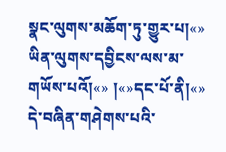སྣང་ལུགས་མཆོག་ཏུ་གྱུར་པ།«» ཡིན་ལུགས་དབྱིངས་ལས་མ་གཡོས་པའོ།«» །«»དང་པོ་ནི།«» དེ་བཞིན་གཤེགས་པའི་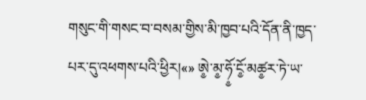གསུང་གི་གསང་བ་བསམ་གྱིས་མི་ཁྱབ་པའི་དོན་ནི་ཁྱད་པར་དུ་འཕགས་པའི་ཕྱིར།«» ཨེ༵་མ༵་ཧོ༵་ངོ༵་མཚ༵ར་ཏེ་ཡ་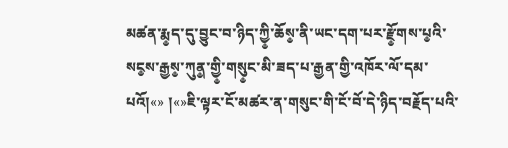མཚན་རྨ༵ད་དུ་བྱུང་བ་ཉིད་ཀྱི༵་ཆོས༵་ནི་ཡང་དག་པར་རྫོ༵གས་པ༵འི་སང༵ས་རྒྱས༵་ཀུན༵་གྱི༵་གསུ༵ང་མི་ཟད་པ་རྒྱན་གྱི་འཁོར་ལོ་དམ་པའོ།«» །«»ཇི་ལྟར་ངོ་མཚར་ན་གསུང་གི་ངོ་བོ་དེ་ཉིད་བརྗོད་པའི་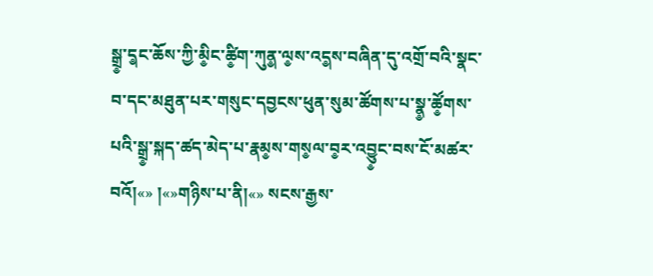སྒྲ༵་ད༵ང་ཆོས་ཀྱི་མི༵ང་ཚི༵ག་ཀུན༵་ལ༵ས་འད༵ས་བཞིན་དུ་འགྲོ་བའི་སྣང་བ་དང་མཐུན་པར་གསུང་དབྱངས་ཕུན་སུམ་ཚོགས་པ་སྣ༵་ཚོ༵གས་པའི་སྒྲ༵་སྐད་ཚད་མེད་པ་རྣམ༵ས་གས༵ལ་བ༵ར་འབྱུ༵ང་བས་ངོ་མཚར་བའོ།«» །«»གཉིས་པ་ནི།«» སངས་རྒྱས་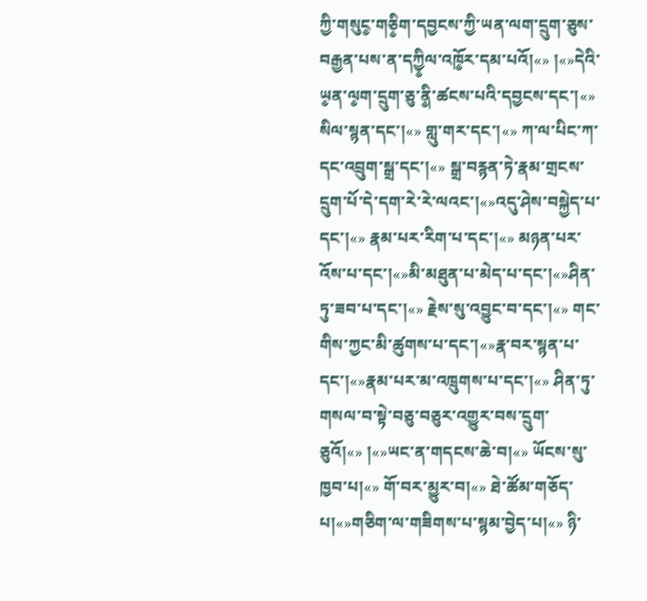ཀྱི་གསུང༵་གཅི༵ག་དབྱངས་ཀྱི་ཡན་ལག་དྲུག་ཅུས་བརྒྱན་པས་ན་དཀྱི༵ལ་འཁོ༵ར་དམ་པའོ།«» །«»དེའི་ཡ༵ན་ལ༵ག་དྲུག་ཅུ་ནི༵་ཚངས་པའི་དབྱངས་དང་།«» སིལ་སྙན་དང་།«» གླུ་གར་དང་།«» ཀ་ལ་པིང་ཀ་དང་འབྲུག་སྒྲ་དང་།«» སྒྲ་བརྙན་ཏེ་རྣམ་གྲངས་དྲུག་པོ་དེ་དག་རེ་རེ་ལའང་།«»འདུ་ཤེས་བསྐྱེད་པ་དང་།«» རྣམ་པར་རིག་པ་དང་།«» མཉན་པར་འོས་པ་དང་།«»མི་མཐུན་པ་མེད་པ་དང་།«»ཤིན་ཏུ་ཟབ་པ་དང་།«» རྗེས་སུ་འབྱུང་བ་དང་།«» གང་གིས་ཀྱང་མི་ཚུགས་པ་དང་།«»རྣ་བར་སྙན་པ་དང་།«»རྣམ་པར་མ་འཁྲུགས་པ་དང་།«» ཤིན་ཏུ་གསལ་བ་སྟེ་བཅུ་བཅུར་འགྱུར་བས་དྲུག་ཅུའོ།«» །«»ཡང་ན་གདངས་ཆེ་བ།«» ཡོངས་སུ་ཁྱབ་པ།«» གོ་བར་མྱུར་བ།«» ཐེ་ཚོམ་གཅོད་པ།«»གཅིག་ལ་གཟིགས་པ་སྙམ་བྱེད་པ།«» ཉི་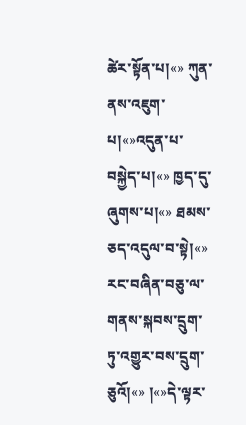ཚེར་སྟོན་པ།«» ཀུན་ནས་འཇུག་པ།«»འདུན་པ་བསྐྱེད་པ།«» ཁྱད་དུ་ཞུགས་པ།«» ཐམས་ཅད་འདུལ་བ་སྟེ།«» རང་བཞིན་བཅུ་ལ་གནས་སྐབས་དྲུག་ཏུ་འགྱུར་བས་དྲུག་ཅུའོ།«» །«»དེ་ལྟར་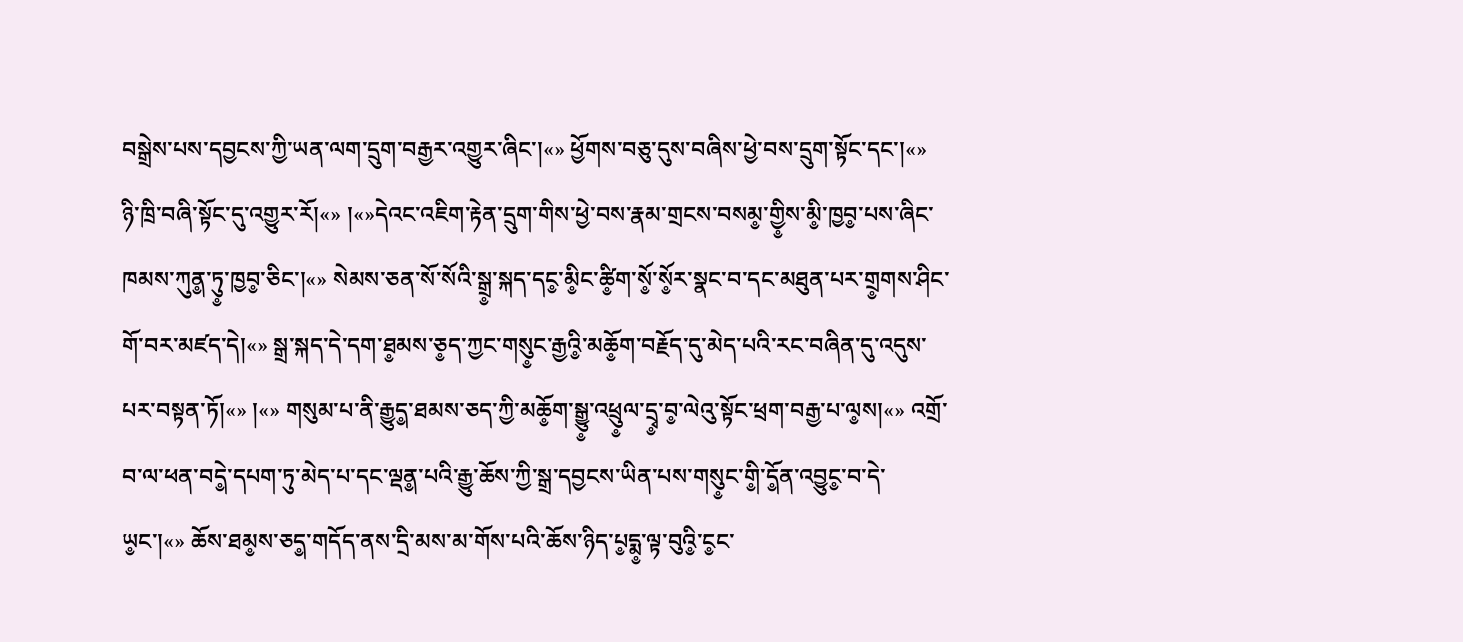བསྒྲེས་པས་དབྱངས་ཀྱི་ཡན་ལག་དྲུག་བརྒྱར་འགྱུར་ཞིང་།«» ཕྱོགས་བཅུ་དུས་བཞིས་ཕྱེ་བས་དྲུག་སྟོང་དང་།«» ཉི་ཁྲི་བཞི་སྟོང་དུ་འགྱུར་རོ།«» །«»དེའང་འཇིག་རྟེན་དྲུག་གིས་ཕྱེ་བས་རྣམ་གྲངས་བསམ༵་གྱི༵ས་མི༵་ཁྱབ༵་པས་ཞིང་ཁམས་ཀུན༵་ཏུ༵་ཁྱབ༵་ཅིང་།«» སེམས་ཅན་སོ་སོའི་སྒྲ༵་སྐད་དང༵་མི༵ང་ཚི༵ག་སོ༵་སོ༵ར་སྣང་བ་དང་མཐུན་པར་གྲ༵གས་ཤིང་གོ་བར་མཛད་དེ།«» སྒྲ་སྐད་དེ་དག་ཐ༵མས་ཅ༵ད་ཀྱང་གསུ༵ང་རྒྱའི༵་མཆོ༵ག་བརྗོད་དུ་མེད་པའི་རང་བཞིན་དུ་འདུས་པར་བསྟན་ཏོ།«» །«» གསུམ་པ་ནི་རྒྱུད༵་ཐམས་ཅད་ཀྱི་མཆོ༵ག་སྒྱུ༵་འཕྲུ༵ལ་དྲྭ༵་བ༵་ལེའུ་སྟོང་ཕྲག་བརྒྱ་པ་ལ༵ས།«» འགྲོ་བ་ལ་ཕན་བདེ༵་དཔག་ཏུ་མེད་པ་དང་ལྡན༵་པའི་རྒྱུ་ཆོས་ཀྱི་སྒྲ་དབྱངས་ཡིན་པས་གསུ༵ང་གི༵་དོ༵ན་འབྱུང༵་བ་དེ་ཡ༵ང་།«» ཆོས་ཐམ༵ས་ཅད༵་གདོད་ནས་དྲི་མས་མ་གོས་པའི་ཆོས་ཉིད་པ༵དྨ༵་ལྟ་བུའི༵་ང༵ང་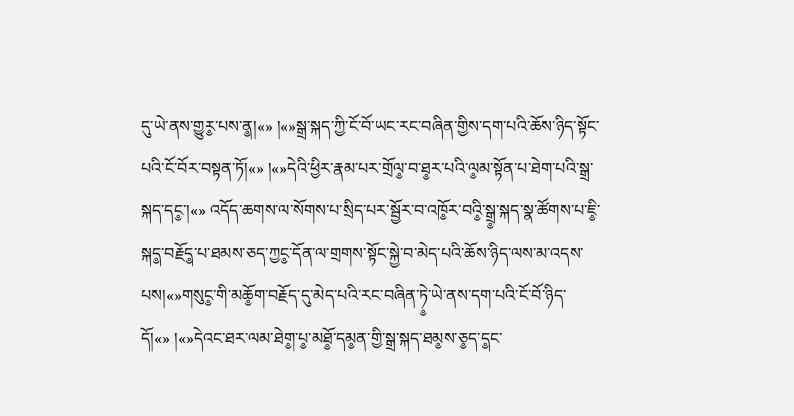དུ་ཡེ་ནས་གྱུར༵་པས་ན༵།«» །«»སྒྲ་སྐད་ཀྱི་ངོ་བོ་ཡང་རང་བཞིན་གྱིས་དག་པའི་ཆོས་ཉིད་སྟོང་པའི་ངོ་བོར་བསྟན་ཏོ།«» །«»དེའི་ཕྱིར་རྣམ་པར་གྲོལ༵་བ་ཐ༵ར་པའི་ལ༵མ་སྟོན་པ་ཐེག་པའི་སྒྲ་སྐད་དང༵་།«» འདོད་ཆགས་ལ་སོགས་པ་སྲིད་པར་སྦྱོར་བ་འཁོ༵ར་བའི༵་སྒྲ༵་སྐད་སྣ་ཚོགས་པ་ཇི༵་སྐད༵་བརྗོད༵་པ་ཐམས་ཅད་ཀྱང༵་དོན་ལ་གྲགས་སྟོང་སྐྱེ་བ་མེད་པའི་ཆོས་ཉིད་ལས་མ་འདས་པས།«»གསུང༵་གི་མཆོ༵ག་བརྗོད་དུ་མེད་པའི་རང་བཞིན་ཏེ༵་ཡེ་ནས་དག་པའི་ངོ་བོ་ཉིད་དོ།«» །«»དེའང་ཐར་ལམ་ཐེག༵་པ༵་མཐོ༵་དམ༵ན་གྱི་སྒྲ་སྐད་ཐམ༵ས་ཅ༵ད་ད༵ང་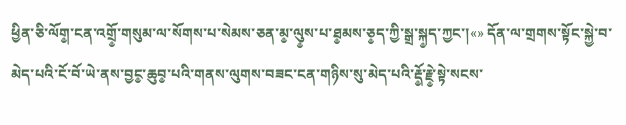ཕྱིན་ཅི་ལོག༵་ངན་འགྲོ༵་གསུམ་ལ་སོགས་པ་སེམས་ཅན་མ༵་ལུ༵ས་པ་ཐ༵མས་ཅ༵ད་ཀྱི་སྒྲ་སྐ༵ད་ཀྱང་།«» དོན་ལ་གྲགས་སྟོང་སྐྱེ་བ་མེད་པའི་ངོ་བོ་ཡེ་ནས་བྱང༵་ཆུབ༵་པའི་གནས་ལུགས་བཟང་ངན་གཉིས་སུ་མེད་པའི་རྡོ༵་རྗེ༵་སྟེ་སངས་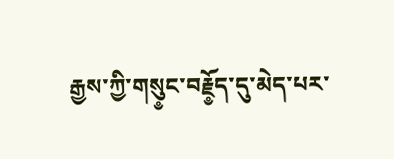རྒྱས་ཀྱི་གསུ༵ང་བརྗོ༵ད་དུ་མེད་པར་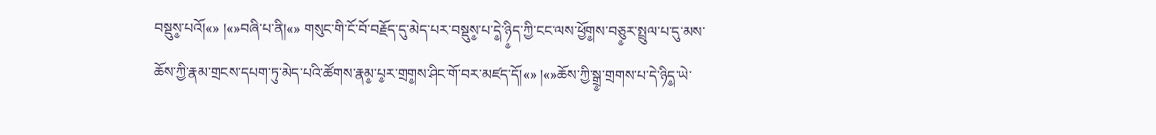བསྡུས༵་པའོ།«» །«»བཞི་པ་ནི།«» གསུང་གི་ངོ་བོ་བརྗོད་དུ་མེད་པར་བསྡུས༵་པ་དེ༵་ཉི༵ད་ཀྱི་ངང་ལས་ཕྱོག༵ས་བཅུ༵ར་སྤྲུལ་པ་དུ་མས་ཆོས་ཀྱི་རྣམ་གྲངས་དཔག་ཏུ་མེད་པའི་ཚོགས་རྣམ༵་པ༵ར་གྲག༵ས་ཤིང་གོ་བར་མཛད་དོ།«» །«»ཆོས་ཀྱི་སྒྲ༵་གྲགས་པ་དེ་ཉིད༵་ཡེ་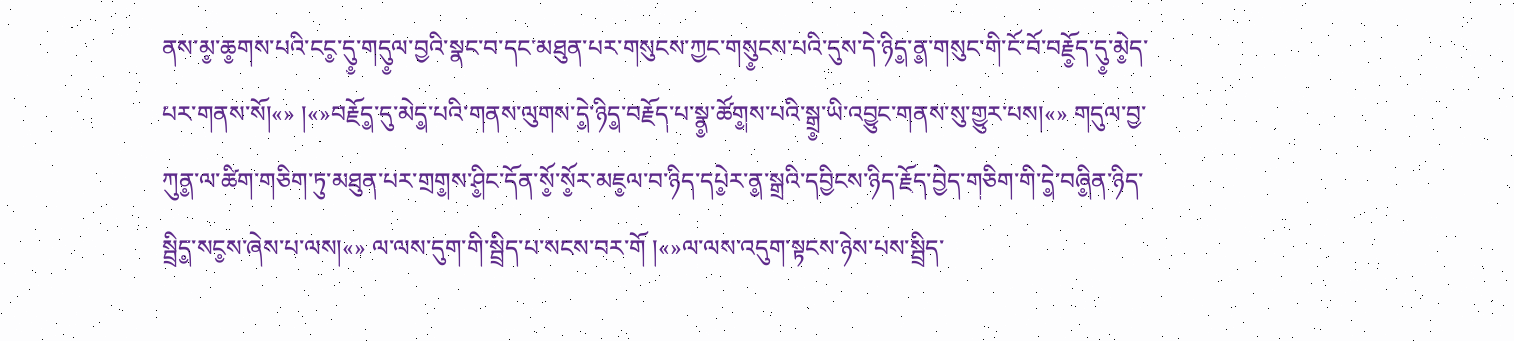ནས་མ༵་ཆ༵གས་པའི་ངང༵་དུ༵་གདུ༵ལ་བྱའི་སྣང་བ་དང་མཐུན་པར་གསུངས་ཀྱང་གསུ༵ངས་པའི་དུས་དེ་ཉིད༵་ན༵་གསུང་གི་ངོ་བོ་བརྗོ༵ད་དུ༵་མེ༵ད་པར་གནས་སོ།«» །«»བརྗོད༵་དུ་མེད༵་པའི་གནས་ལུགས་དེ༵་ཉིད༵་བརྗོད་པ་སྣ༵་ཚོག༵ས་པའི་སྒྲ༵་ཡི་འབྱུང་གནས་སུ་གྱུར་པས།«» གདུལ་བྱ་ཀུན༵་ལ་ཚིག་གཅིག་ཏུ་མཐུན་པར་གྲག༵ས་ཤི༵ང་དོན་སོ༵་སོ༵ར་མཇ༵ལ་བ་ཉིད་དཔེ༵ར་ན༵་སྒྲའི་དབྱིངས་ཉིད་རྗོད་བྱེད་གཅིག་གི་དེ༵་བཞི༵ན་ཉིད་སྦྲིད༵་སང༵ས་ཞེས་པ་ལས།«» ལ་ལས་དུག་གི་སྦྲིད་པ་སངས་བར་གོ །«»ལ་ལས་འདུག་སྟངས་ཉེས་པས་སྦྲིད་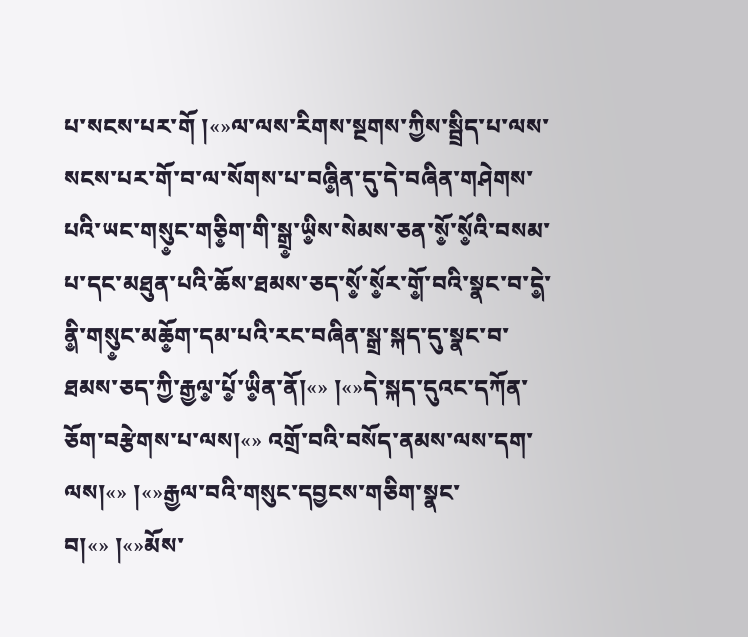པ་སངས་པར་གོ །«»ལ་ལས་རིགས་སྔགས་ཀྱིས་སྦྲིད་པ་ལས་སངས་པར་གོ་བ་ལ་སོགས་པ་བཞི༵ན་དུ་དེ་བཞིན་གཤེགས་པའི་ཡང་གསུ༵ང་གཅི༵ག་གི་སྒྲ༵་ཡི༵ས་སེམས་ཅན་སོ༵་སོ༵འི་བསམ་པ་དང་མཐུན་པའི་ཆོས་ཐམས་ཅད་སོ༵་སོ༵ར་གོ༵་བའི་སྣང་བ་དེ༵་ནི༵་གསུ༵ང་མཆོ༵ག་དམ་པའི་རང་བཞིན་སྒྲ་སྐད་དུ་སྣང་བ་ཐམས་ཅད་ཀྱི་རྒྱལ༵་པོ༵་ཡི༵ན་ནོ།«» །«»དེ་སྐད་དུའང་དཀོན་ཅོག་བརྩེགས་པ་ལས།«» འགྲོ་བའི་བསོད་ནམས་ལས་དག་ལས།«» །«»རྒྱལ་བའི་གསུང་དབྱངས་གཅིག་སྣང་བ།«» །«»མོས་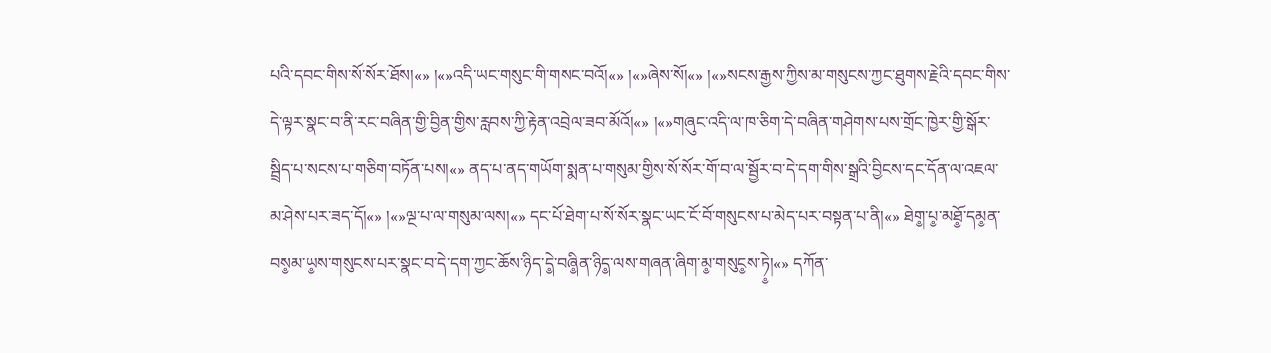པའི་དབང་གིས་སོ་སོར་ཐོས།«» །«»འདི་ཡང་གསུང་གི་གསང་བའོ།«» །«»ཞེས་སོ།«» །«»སངས་རྒྱས་ཀྱིས་མ་གསུངས་ཀྱང་ཐུགས་རྗེའི་དབང་གིས་དེ་ལྟར་སྣང་བ་ནི་རང་བཞིན་གྱི་བྱིན་གྱིས་རླབས་ཀྱི་རྟེན་འབྲེལ་ཟབ་མོའོ།«» །«»གཞུང་འདི་ལ་ཁ་ཅིག་དེ་བཞིན་གཤེགས་པས་གྲོང་ཁྱེར་གྱི་སྒོར་སྦྲིད་པ་སངས་པ་གཅིག་བཏོན་པས།«» ནད་པ་ནད་གཡོག་སྨན་པ་གསུམ་གྱིས་སོ་སོར་གོ་བ་ལ་སྦྱོར་བ་དེ་དག་གིས་སྒྲའི་བྱིངས་དང་དོན་ལ་འཇལ་མ་ཤེས་པར་ཟད་དོ།«» །«»ལྔ་པ་ལ་གསུམ་ལས།«» དང་པོ་ཐེག་པ་སོ་སོར་སྣང་ཡང་ངོ་བོ་གསུངས་པ་མེད་པར་བསྟན་པ་ནི།«» ཐེག༵་པ༵་མཐོ༵་དམ༵ན་བས༵མ་ཡ༵ས་གསུངས་པར་སྣང་བ་དེ་དག་ཀྱང་ཆོས་ཉིད་དེ༵་བཞི༵ན་ཉིད༵་ལས་གཞན་ཞིག་མ༵་གསུང༵ས་ཏེ༵།«» དཀོན་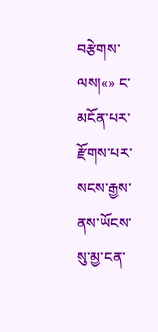བརྩེགས་ལས།«» ང་མངོན་པར་རྫོགས་པར་སངས་རྒྱས་ནས་ཡོངས་སུ་མྱ་ངན་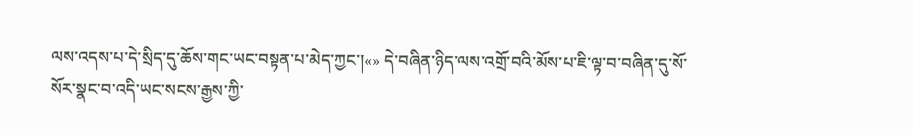ལས་འདས་པ་དེ་སྲིད་དུ་ཆོས་གང་ཡང་བསྟན་པ་མེད་ཀྱང་།«» དེ་བཞིན་ཉིད་ལས་འགྲོ་བའི་མོས་པ་ཇི་ལྟ་བ་བཞིན་དུ་སོ་སོར་སྣང་བ་འདི་ཡང་སངས་རྒྱས་ཀྱི་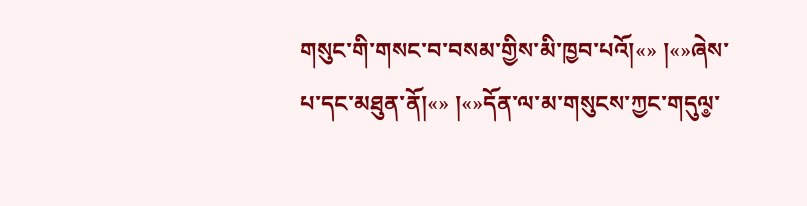གསུང་གི་གསང་བ་བསམ་གྱིས་མི་ཁྱབ་པའོ།«» །«»ཞེས་པ་དང་མཐུན་ནོ།«» །«»དོན་ལ་མ་གསུངས་ཀྱང་གདུལ༵་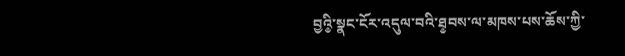བྱའི༵་སྣང་ངོར་འདུལ་བའི་ཐ༵བས་ལ་མཁས་པས་ཆོས་ཀྱི་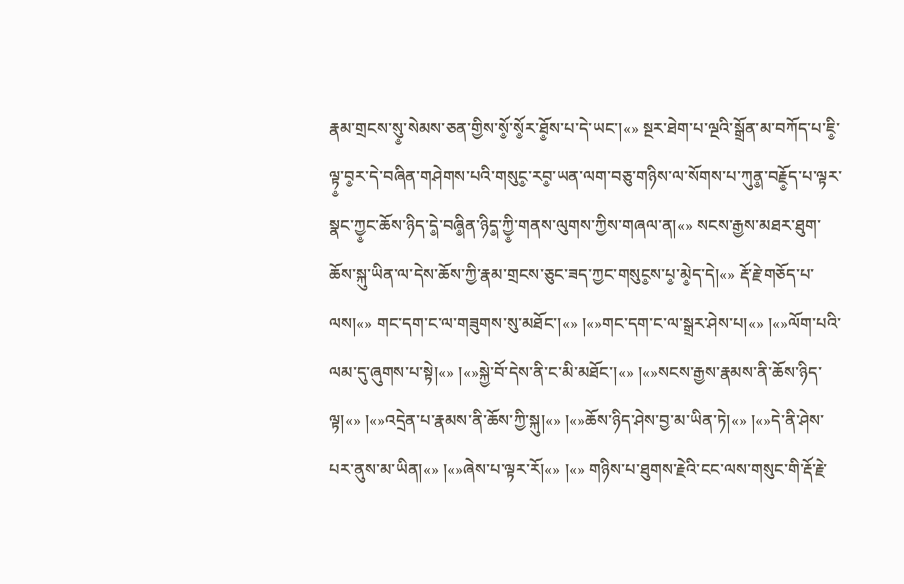རྣམ་གྲངས་སུ༵་སེམས་ཅན་གྱིས་སོ༵་སོ༵ར་ཐོ༵ས་པ་དེ་ཡང་།«» སྔར་ཐེག་པ་ལྔའི་སྒྲོན་མ་བཀོད་པ་ཇི༵་ལྟ༵་བ༵ར་དེ་བཞིན་གཤེགས་པའི་གསུང༵་རབ༵་ཡན་ལག་བཅུ་གཉིས་ལ་སོགས་པ་ཀུན༵་བརྗོ༵ད་པ་ལྟར་སྣང་ཀྱ༵ང་ཆོས་ཉིད་དེ༵་བཞི༵ན་ཉིད༵་ཀྱི༵་གནས་ལུགས་ཀྱིས་གཞལ་ན།«» སངས་རྒྱས་མཐར་ཐུག་ཆོས་སྐུ་ཡིན་ལ་དེས་ཆོས་ཀྱི་རྣམ་གྲངས་ཅུང་ཟད་ཀྱང་གསུང༵ས་པ༵་མེ༵ད་དེ།«» རྡོ་རྗེ་གཅོད་པ་ལས།«» གང་དག་ང་ལ་གཟུགས་སུ་མཐོང་།«» །«»གང་དག་ང་ལ་སྒྲར་ཤེས་པ།«» །«»ལོག་པའི་ལམ་དུ་ཞུགས་པ་སྟེ།«» །«»སྐྱེ་བོ་དེས་ནི་ང་མི་མཐོང་།«» །«»སངས་རྒྱས་རྣམས་ནི་ཆོས་ཉིད་ ལྟ།«» །«»འདྲེན་པ་རྣམས་ནི་ཆོས་ཀྱི་སྐུ།«» །«»ཆོས་ཉིད་ཤེས་བྱ་མ་ཡིན་ཏེ།«» །«»དེ་ནི་ཤེས་པར་ནུས་མ་ཡིན།«» །«»ཞེས་པ་ལྟར་རོ།«» །«» གཉིས་པ་ཐུགས་རྗེའི་ངང་ལས་གསུང་གི་རྡོ་རྗེ་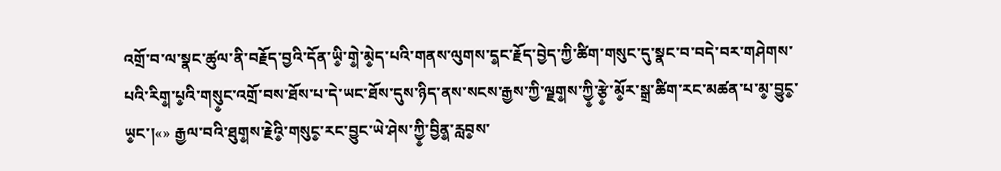འགྲོ་བ་ལ་སྣང་ཚུལ་ནི་བརྗོད་བྱའི་དོན་ཡི༵་གེ༵་མེ༵ད་པའི་གནས་ལུགས་ད༵ང་རྗོད་བྱེད་ཀྱི་ཚིག་གསུང་དུ་སྣང་བ་བདེ་བར་གཤེགས་པའི་རིག༵་པ༵འི་གསུ༵ང་འགྲོ་བས་ཐོས་པ་དེ་ཡང་ཐོས་དུས་ཉིད་ནས་སངས་རྒྱས་ཀྱི་ལྗག༵ས་ཀྱི༵་རྩེ༵་མོ༵ར་སྒྲ་ཚིག་རང་མཚན་པ་མ༵་བྱུང༵་ཡ༵ང་།«» རྒྱལ་བའི་ཐུག༵ས་རྗེའི༵་གསུང༵་རང་བྱུང་ཡེ་ཤེས་ཀྱི༵་བྱིན༵་རླབ༵ས་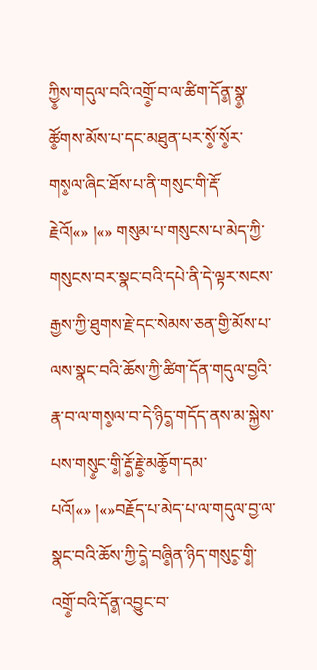ཀྱི༵ས་གདུལ་བའི་འགྲོ༵་བ་ལ་ཚིག་དོན༵་སྣ༵་ཚོ༵གས་མོས་པ་དང་མཐུན་པར་སོ༵་སོ༵ར་གས༵ལ་ཞིང་ཐོས་པ་ནི་གསུང་གི་རྡོ་རྗེའོ།«» །«» གསུམ་པ་གསུངས་པ་མེད་ཀྱི་གསུངས་བར་སྣང་བའི་དཔེ་ནི་དེ་ལྟར་སངས་རྒྱས་ཀྱི་ཐུགས་རྗེ་དང་སེམས་ཅན་གྱི་མོས་པ་ལས་སྣང་བའི་ཆོས་ཀྱི་ཚིག་དོན་གདུལ་བྱའི་རྣ་བ་ལ་གས༵ལ་བ་དེ་ཉིད༵་གདོད་ནས་མ་སྐྱེས་པས་གསུ༵ང་གི༵་རྡོ༵་རྗེ༵་མཆོ༵ག་དམ་པའོ།«» །«»བརྗོད་པ་མེད་པ་ལ་གདུལ་བྱ་ལ་སྣང་བའི་ཆོས་ཀྱི་དེ༵་བཞི༵ན་ཉིད་གསུང༵་གི༵་འགྲོ༵་བའི་དོན༵་འབྱུང་བ་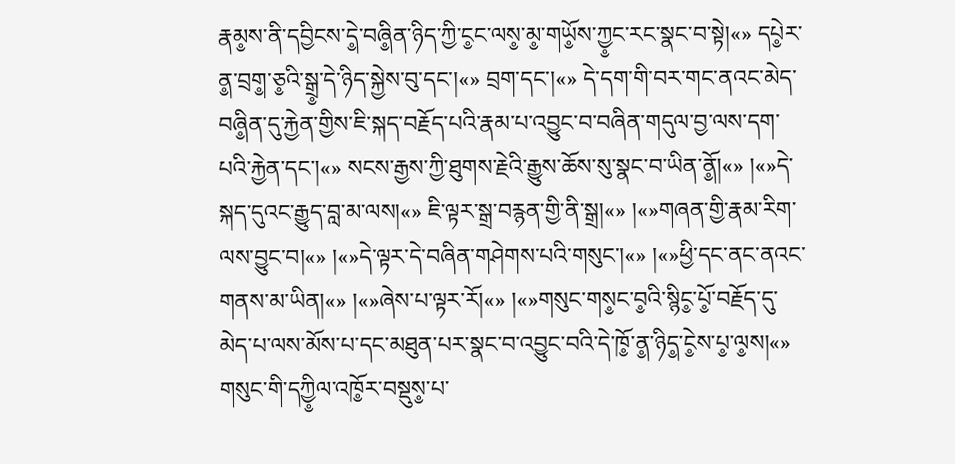རྣམ༵ས་ནི་དབྱིངས་དེ༵་བཞི༵ན་ཉིད་ཀྱི་ང༵ང་ལས༵་མ༵་གཡོ༵ས་ཀྱ༵ང་རང་སྣང་བ་སྟེ།«» དཔེ༵ར་ན༵་བྲག༵་ཅ༵འི་སྒྲ༵་དེ་ཉིད་སྐྱེས་བུ་དང་།«» བྲག་དང་།«» དེ་དག་གི་བར་གང་ནའང་མེད་བཞི༵ན་དུ་རྐྱེན་གྱིས་ཇི་སྐད་བརྗོད་པའི་རྣམ་པ་འབྱུང་བ་བཞིན་གདུལ་བྱ་ལས་དག་པའི་རྐྱེན་དང་།«» སངས་རྒྱས་ཀྱི་ཐུགས་རྗེའི་རྒྱུས་ཆོས་སུ་སྣང་བ་ཡིན་ནོ༵།«» །«»དེ་སྐད་དུའང་རྒྱུད་བླ་མ་ལས།«» ཇི་ལྟར་སྒྲ་བརྙན་གྱི་ནི་སྒྲ།«» །«»གཞན་གྱི་རྣམ་རིག་ལས་བྱུང་བ།«» །«»དེ་ལྟར་དེ་བཞིན་གཤེགས་པའི་གསུང་།«» །«»ཕྱི་དང་ནང་ནའང་གནས་མ་ཡིན།«» །«»ཞེས་པ་ལྟར་རོ།«» །«»གསུང་གས༵ང་བ༵འི་སྙིང༵་པོ༵་བརྗོད་དུ་མེད་པ་ལས་མོས་པ་དང་མཐུན་པར་སྣང་བ་འབྱུང་བའི་དེ་ཁོ༵་ན༵་ཉིད༵་ངེ༵ས་པ༵་ལ༵ས།«» གསུང་གི་དཀྱི༵ལ་འཁོ༵ར་བསྡུས༵་པ་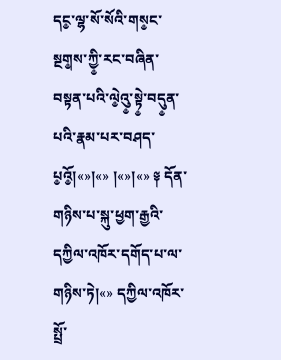དང༵་ལྷ་སོ་སོའི་གས༵ང་སྔག༵ས་ཀྱི༵་རང་བཞིན་བསྟན་པའི་ལེ༵འུ༵་སྟེ༵་བདུ༵ན་པའི་རྣམ་པར་བཤད་པ༵འོ༵།«»།«» །«»།«» ༈ དོན་གཉིས་པ་སྐུ་ཕྱག་རྒྱའི་དཀྱིལ་འཁོར་དགོད་པ་ལ་གཉིས་ཏེ།«» དཀྱིལ་འཁོར་སྤྲོ་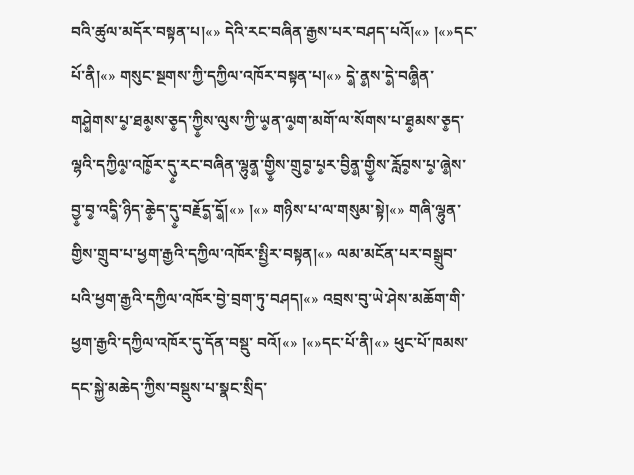བའི་ཚུལ་མདོར་བསྟན་པ།«» དེའི་རང་བཞིན་རྒྱས་པར་བཤད་པའོ།«» །«»དང་པོ་ནི།«» གསུང་སྔགས་ཀྱི་དཀྱིལ་འཁོར་བསྟན་པ།«» དེ༵་ན༵ས་དེ༵་བཞི༵ན་གཤེ༵གས་པ༵་ཐམ༵ས་ཅ༵ད་ཀྱི༵ས་ལུས་ཀྱི་ཡ༵ན་ལ༵ག་མགོ་ལ་སོགས་པ་ཐ༵མས་ཅ༵ད་ལྷའི་དཀྱིལ༵་འཁོ༵ར་དུ༵་རང་བཞིན་ལྷུན༵་གྱི༵ས་གྲུབ༵་པ༵ར་བྱིན༵་གྱི༵ས་རློབ༵ས་པ༵་ཞེ༵ས་བྱ༵་བ༵་འདི༵་ཉིད་ཆེ༵ད་དུ༵་བརྗོད༵་དོ༵།«» །«» གཉིས་པ་ལ་གསུམ་སྟེ།«» གཞི་ལྷུན་གྱིས་གྲུབ་པ་ཕྱག་རྒྱའི་དཀྱིལ་འཁོར་སྤྱིར་བསྟན།«» ལམ་མངོན་པར་བསྒྲུབ་པའི་ཕྱག་རྒྱའི་དཀྱིལ་འཁོར་བྱེ་བྲག་ཏུ་བཤད།«» འབྲས་བུ་ཡེ་ཤེས་མཆོག་གི་ཕྱག་རྒྱའི་དཀྱིལ་འཁོར་དུ་དོན་བསྡུ་ བའོ།«» །«»དང་པོ་ནི།«» ཕུང་པོ་ཁམས་དང་སྐྱེ་མཆེད་ཀྱིས་བསྡུས་པ་སྣང་སྲིད་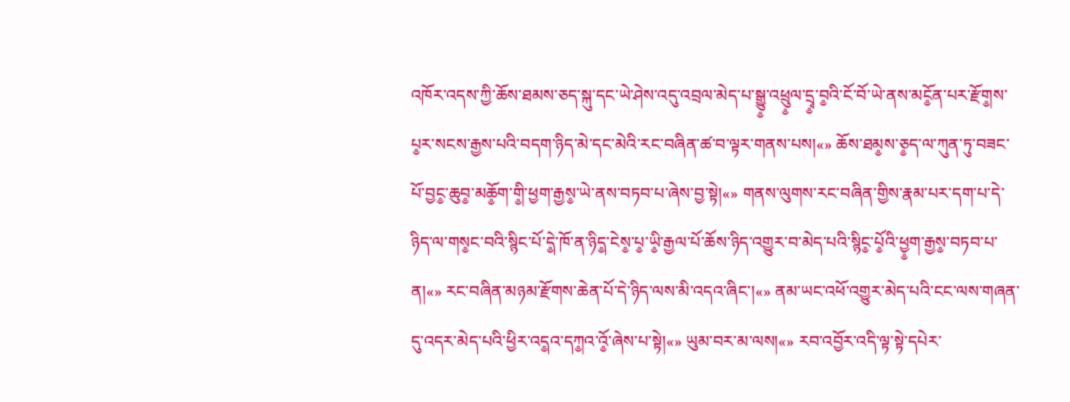འཁོར་འདས་ཀྱི་ཆོས་ཐམས་ཅད་སྐུ་དང་ཡེ་ཤེས་འདུ་འབྲལ་མེད་པ་སྒྱུ༵་འཕྲུ༵ལ་དྲྭ༵་བ༵འི་ངོ་བོ་ཡེ་ནས་མངོ༵ན་པར་རྫོག༵ས་པ༵ར་སངས་རྒྱས་པའི་བདག་ཉིད་མེ་དང་མེའི་རང་བཞིན་ཚ་བ་ལྟར་གནས་པས།«» ཆོས་ཐམ༵ས་ཅ༵ད་ལ་ཀུན་ཏུ་བཟང་པོ་བྱང༵་ཆུབ༵་མཆོ༵ག་གི༵་ཕྱག་རྒྱས༵་ཡེ་ནས་བཏབ་པ་ཞེས་བྱ་སྟེ།«» གནས་ལུགས་རང་བཞིན་གྱིས་རྣམ་པར་དག་པ་དེ་ཉིད་ལ་གས༵ང་བའི་སྙིང་པོ་དེ༵་ཁོ་ན་ཉིད༵་ངེས༵་པ༵་ཡི༵་རྒྱལ་པོ་ཆོས་ཉིད་འགྱུར་བ་མེད་པའི་སྙིང༵་པོ༵འི་ཕྱ༵ག་རྒྱས༵་བཏབ་པ་ན།«» རང་བཞིན་མཉམ་རྫོགས་ཆེན་པོ་དེ་ཉིད་ལས་མི་འདའ་ཞིང་།«» ནམ་ཡང་འཕོ་འགྱུར་མེད་པའི་ངང་ལས་གཞན་དུ་འདར་མེད་པའི་ཕྱིར་འད༵འ་དཀ༵འ་འོ༵་ཞེས་པ་སྟེ།«» ཡུམ་བར་མ་ལས།«» རབ་འབྱོར་འདི་ལྟ་སྟེ་དཔེར་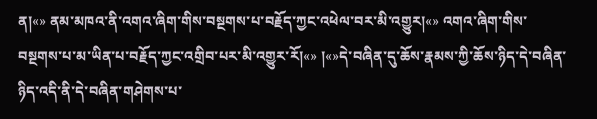ན།«» ནམ་མཁའ་ནི་འགའ་ཞིག་གིས་བསྔགས་པ་བརྗོད་ཀྱང་འཕེལ་བར་མི་འགྱུར།«» འགའ་ཞིག་གིས་བསྔགས་པ་མ་ཡིན་པ་བརྗོད་ཀྱང་འགྲིབ་པར་མི་འགྱུར་རོ།«» །«»དེ་བཞིན་དུ་ཆོས་རྣམས་ཀྱི་ཆོས་ཉིད་དེ་བཞིན་ཉིད་འདི་ནི་དེ་བཞིན་གཤེགས་པ་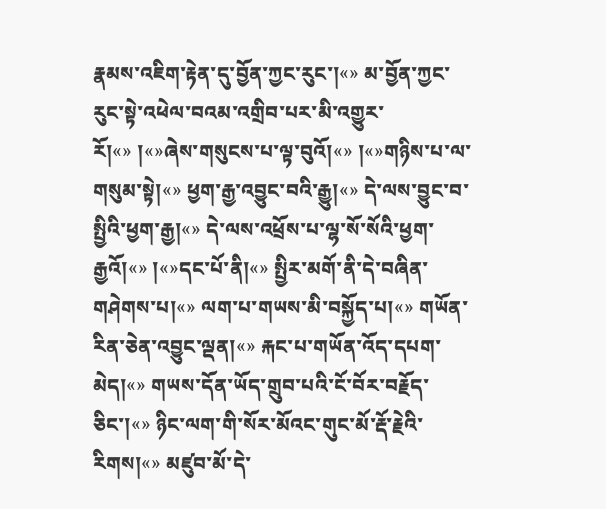རྣམས་འཇིག་རྟེན་དུ་བྱོན་ཀྱང་རུང་།«» མ་བྱོན་ཀྱང་རུང་སྟེ་འཕེལ་བའམ་འགྲིབ་པར་མི་འགྱུར་རོ།«» །«»ཞེས་གསུངས་པ་ལྟ་བུའོ།«» །«»གཉིས་པ་ལ་གསུམ་སྟེ།«» ཕྱག་རྒྱ་འབྱུང་བའི་རྒྱུ།«» དེ་ལས་བྱུང་བ་སྤྱིའི་ཕྱག་རྒྱ།«» དེ་ལས་འཕྲོས་པ་ལྷ་སོ་སོའི་ཕྱག་རྒྱའོ།«» །«»དང་པོ་ནི།«» སྤྱིར་མགོ་ནི་དེ་བཞིན་གཤེགས་པ།«» ལག་པ་གཡས་མི་བསྐྱོད་པ།«» གཡོན་རིན་ཅེན་འབྱུང་ལྡན།«» རྐང་པ་གཡོན་འོད་དཔག་མེད།«» གཡས་དོན་ཡོད་གྲུབ་པའི་ངོ་བོར་བརྗོད་ཅིང་།«» ཉིང་ལག་གི་སོར་མོའང་གུང་མོ་རྡོ་རྗེའི་རིགས།«» མཛུབ་མོ་དེ་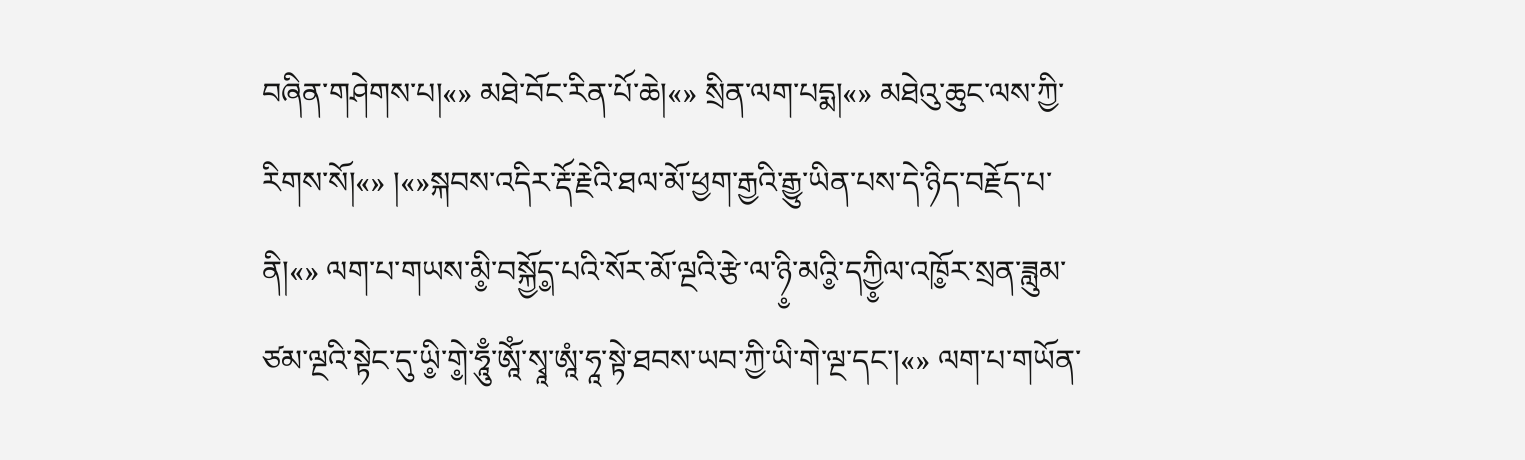བཞིན་གཤེགས་པ།«» མཐེ་བོང་རིན་པོ་ཆེ།«» སྲིན་ལག་པདྨ།«» མཐེའུ་ཆུང་ལས་ཀྱི་རིགས་སོ།«» །«»སྐབས་འདིར་རྡོ་རྗེའི་ཐལ་མོ་ཕྱག་རྒྱའི་རྒྱུ་ཡིན་པས་དེ་ཉིད་བརྗོད་པ་ནི།«» ལག་པ་གཡས་མི༵་བསྐྱོད༵་པའི་སོར་མོ་ལྔའི་རྩེ་ལ་ཉི༵་མའི༵་དཀྱི༵ལ་འཁོ༵ར་སྲན་ཟླུམ་ཙམ་ལྔའི་སྟེང་དུ་ཡི༵་གེ༵་ཧཱུྃ་ཨཱོཾ་སྭཱ་ཨཱཾ་ཧཱ་སྟེ་ཐབས་ཡབ་ཀྱི་ཡི་གེ་ལྔ་དང་།«» ལག་པ་གཡོན་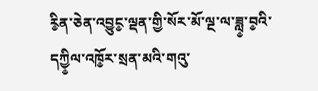རི༵ན་ཅེན་འབྱུང༵་ལྡན་གྱི་སོར་མོ་ལྔ་ལ་ཟླ༵་བ༵འི་དཀྱི༵ལ་འཁོ༵ར་སྲན་མའི་གའུ་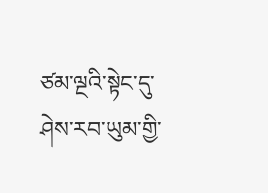ཙམ་ལྔའི་སྟེང་དུ་ཤེས་རབ་ཡུམ་གྱི་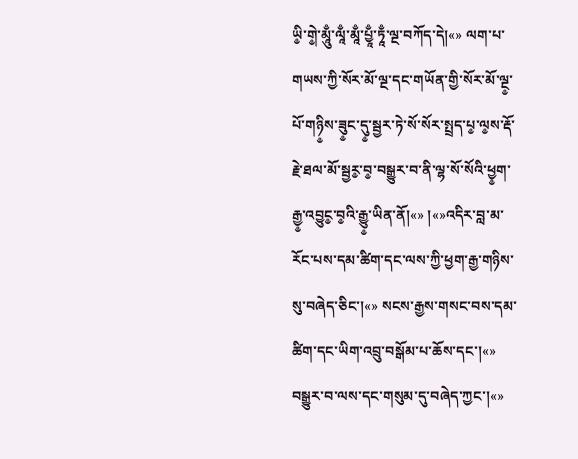ཡི༵་གེ༵་མཱུྃ་ལཱྃ་མཱྃ་པྱཱྃ་ཏཱྃ་ལྔ་བཀོད་དེ།«» ལག་པ་གཡས་ཀྱི་སོར་མོ་ལྔ་དང་གཡོན་གྱི་སོར་མོ་ལྔ༵་པོ་གཉི༵ས་ཟུ༵ང་དུ༵་སྦྱར་ཏེ་སོ་སོར་སྤྲད་པ༵་ལ༵ས་རྡོ་རྗེ་ཐལ་མོ་སྦྱར༵་བ༵་བསྒྱུར་བ་ནི་ལྷ་སོ་སོའི་ཕྱ༵ག་རྒྱ༵་འབྱུང༵་བ༵འི་རྒྱུ༵་ཡིན་ནོ།«» །«»འདིར་བླ་མ་རོང་པས་དམ་ཚིག་དང་ལས་ཀྱི་ཕྱག་རྒྱ་གཉིས་སུ་བཞེད་ཅིང་།«» སངས་རྒྱས་གསང་བས་དམ་ཚིག་དང་ཡིག་འབྲུ་བསྒོམ་པ་ཆོས་དང་།«» བསྒྱུར་བ་ལས་དང་གསུམ་དུ་བཞེད་ཀྱང་།«»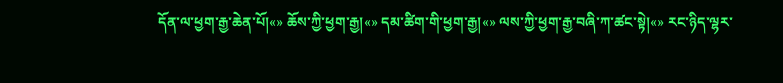དོན་ལ་ཕྱག་རྒྱ་ཆེན་པོ།«» ཆོས་ཀྱི་ཕྱག་རྒྱ།«» དམ་ཚིག་གི་ཕྱག་རྒྱ།«» ལས་ཀྱི་ཕྱག་རྒྱ་བཞི་ཀ་ཚང་སྟེ།«» རང་ཉིད་ལྷར་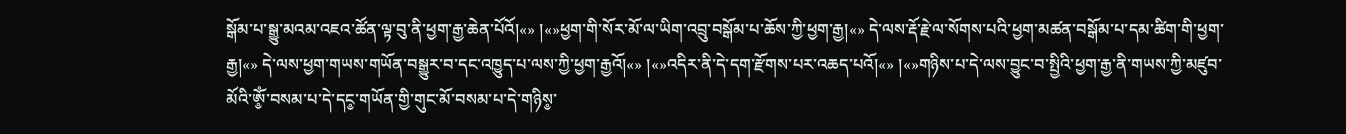སྒོམ་པ་སྒྱུ་མའམ་འཇའ་ཚོན་ལྟ་བུ་ནི་ཕྱག་རྒྱ་ཆེན་པོའོ།«» །«»ཕྱག་གི་སོར་མོ་ལ་ཡིག་འབྲུ་བསྒོམ་པ་ཆོས་ཀྱི་ཕྱག་རྒྱ།«» དེ་ལས་རྡོ་རྗེ་ལ་སོགས་པའི་ཕྱག་མཚན་བསྒོམ་པ་དམ་ཚིག་གི་ཕྱག་རྒྱ།«» དེ་ལས་ཕྱག་གཡས་གཡོན་བསྒྱུར་བ་དང་འཁྱུད་པ་ལས་ཀྱི་ཕྱག་རྒྱའོ།«» །«»འདིར་ནི་དེ་དག་རྫོགས་པར་འཆད་པའོ།«» །«»གཉིས་པ་དེ་ལས་བྱུང་བ་སྤྱིའི་ཕྱག་རྒྱ་ནི་གཡས་ཀྱི་མཛུབ་མོའི་ཨོཾ༵་བསམ་པ་དེ་དང༵་གཡོན་གྱི་གུང་མོ་བསམ་པ་དེ་གཉིས༵་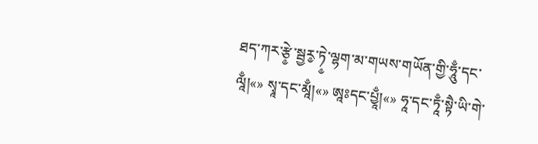ཐད་ཀར་རྩེ༵་སྦྱར༵་ཏེ༵་ལྷག་མ་གཡས་གཡོན་གྱི་ཧཱུྃ་དང་ལཱྃ།«» སྭཱ་དང་མཱྃ།«» ཨཱཿདང་པྱཱྃ།«» ཧཱ་དང་ཏཱྃ་སྟཻ་ཡི་གེ་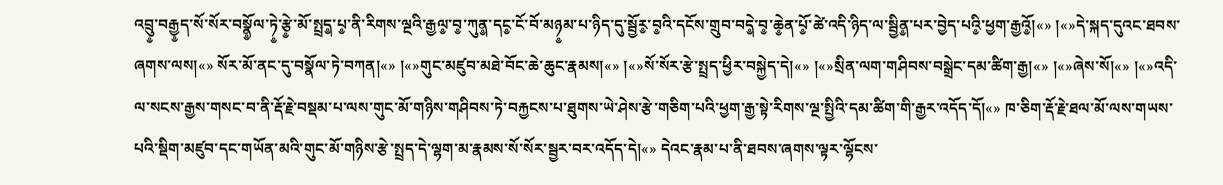འབྲུ༵་བརྒྱ༵ད་སོ་སོར་བསྣོ༵ལ་ཏེ༵་རྩེ༵་མོ་སྤྲད༵་པ༵་ནི་རིགས་ལྔའི་རྒྱལ༵་བ༵་ཀུན༵་དང༵་ངོ་བོ་མཉ༵མ་པ་ཉིད་དུ་སྦྱོར༵་བ༵འི་དངོས་གྲུབ་བདེ༵་བ༵་ཆེ༵ན་པོ༵་ཚེ་འདི་ཉིད་ལ་སྦྱིན༵་པར་བྱེད་པའི༵་ཕྱག་རྒྱའོ༵།«» །«»དེ་སྐད་དུའང་ཐབས་ཞགས་ལས།«» སོར་མོ་ནང་དུ་བསྣོལ་ཏེ་བཀན།«» །«»གུང་མཛུབ་མཐེ་བོང་ཆེ་ཆུང་རྣམས།«» །«»སོ་སོར་རྩེ་སྤྲད་ཕྱིར་བསྐྱེད་དེ།«» །«»སྲིན་ལག་གཤིབས་བསྒྲེང་དམ་ཚིག་རྒྱ།«» །«»ཞེས་སོ།«» །«»འདི་ལ་སངས་རྒྱས་གསང་བ་ནི་རྡོ་རྗེ་བསྡམ་པ་ལས་གུང་མོ་གཉིས་གཤིབས་ཏེ་བརྐྱངས་པ་ཐུགས་ཡེ་ཤེས་རྩེ་གཅིག་པའི་ཕྱག་རྒྱ་སྟེ་རིགས་ལྔ་སྤྱིའི་དམ་ཚིག་གི་རྒྱར་འདོད་དོ།«» ཁ་ཅིག་རྡོ་རྗེ་ཐལ་མོ་ལས་གཡས་པའི་སྡིག་མཛུབ་དང་གཡོན་མའི་གུང་མོ་གཉིས་རྩེ་སྤྲད་དེ་ལྷག་མ་རྣམས་སོ་སོར་སྦྱར་བར་འདོད་དེ།«» དེའང་རྣམ་པ་ནི་ཐབས་ཞགས་ལྟར་ལྷོངས་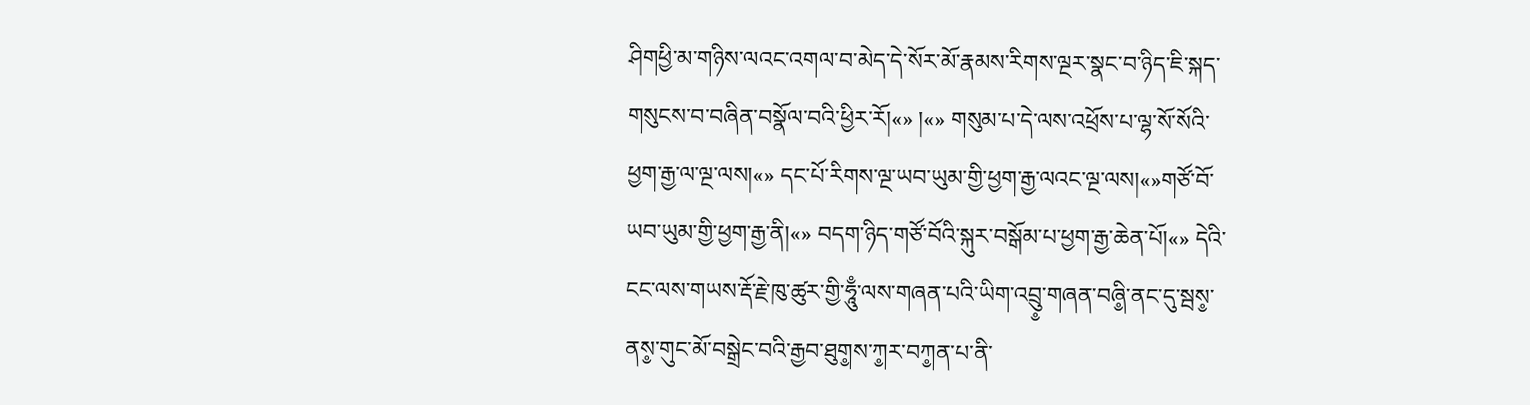ཤིགཕྱི་མ་གཉིས་ལའང་འགལ་བ་མེད་དེ་སོར་མོ་རྣམས་རིགས་ལྔར་སྣང་བ་ཉིད་ཇི་སྐད་གསུངས་བ་བཞིན་བསྣོལ་བའི་ཕྱིར་རོ།«» །«» གསུམ་པ་དེ་ལས་འཕྲོས་པ་ལྷ་སོ་སོའི་ཕྱག་རྒྱ་ལ་ལྔ་ལས།«» དང་པོ་རིགས་ལྔ་ཡབ་ཡུམ་གྱི་ཕྱག་རྒྱ་ལའང་ལྔ་ལས།«»གཙོ་བོ་ཡབ་ཡུམ་གྱི་ཕྱག་རྒྱ་ནི།«» བདག་ཉིད་གཙོ་བོའི་སྐུར་བསྒོམ་པ་ཕྱག་རྒྱ་ཆེན་པོ།«» དེའི་ངང་ལས་གཡས་རྡོ་རྗེ་ཁུ་ཚུར་གྱི་ཧཱུྃ་ལས་གཞན་པའི་ཡིག་འབྲུ༵་གཞན་བཞི༵་ནང་དུ་སྦས༵་ནས༵་གུང་མོ་བསྒྲེང་བའི་རྒྱབ་ཐུག༵ས་ཀ༵ར་བཀ༵ན་པ་ནི་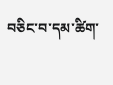བཅིང་བ་དམ་ཚིག་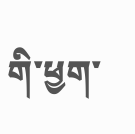གི་ཕྱག་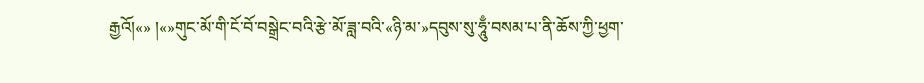རྒྱའོ།«» །«»གུང་མོ་གི་ངོ་བོ་བསྒྲེང་བའི་རྩེ་མོ་ཟླ་བའི་«ཉི་མ་»དབུས་སུ་ཧཱུྃ་བསམ་པ་ནི་ཆོས་ཀྱི་ཕྱག་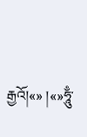རྒྱའོ།«» །«»ཧཱུྃ་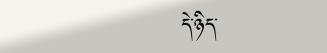དེ་ཉིད་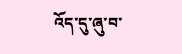འོད་དུ་ཞུ་བ་